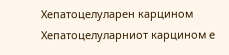Хепатоцелуларeн карцином
Хепатоцелуларниот карцином е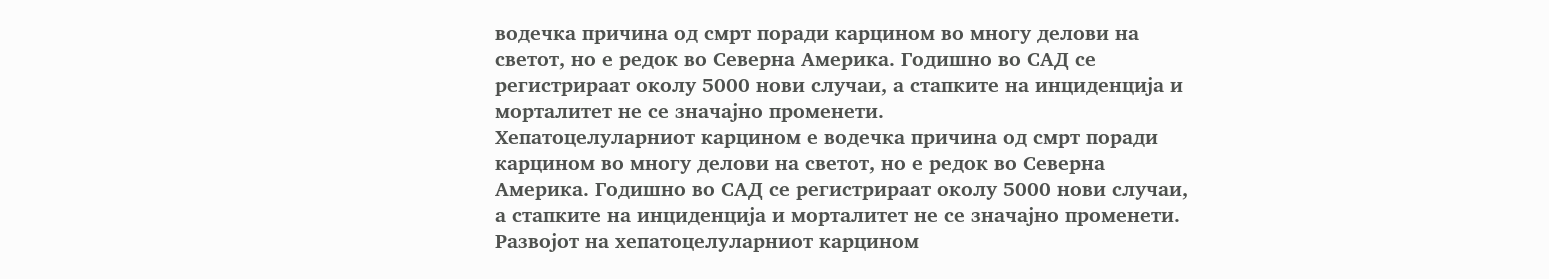водечка причина од смрт поради карцином во многу делови на светот, но е редок во Северна Америка. Годишно во САД се регистрираат околу 5000 нови случаи, а стапките на инциденција и морталитет не се значајно променети.
Хепатоцелуларниот карцином е водечка причина од смрт поради карцином во многу делови на светот, но е редок во Северна Америка. Годишно во САД се регистрираат околу 5000 нови случаи, а стапките на инциденција и морталитет не се значајно променети. Развојот на хепатоцелуларниот карцином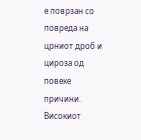е поврзан со повреда на црниот дроб и цироза од повеке причини. Високиот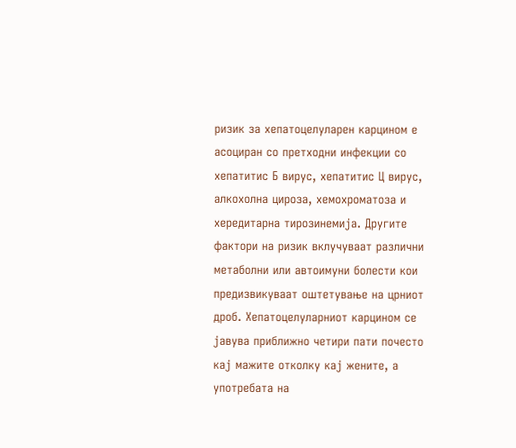ризик за хепатоцелуларен карцином е асоциран со претходни инфекции со хепатитис Б вирус, хепатитис Ц вирус, алкохолна цироза, хемохроматоза и хередитарна тирозинемија. Другите фактори на ризик вклучуваат различни метаболни или автоимуни болести кои предизвикуваат оштетување на црниот дроб. Хепатоцелуларниот карцином се јавува приближно четири пати почесто кај мажите отколку кај жените, а употребата на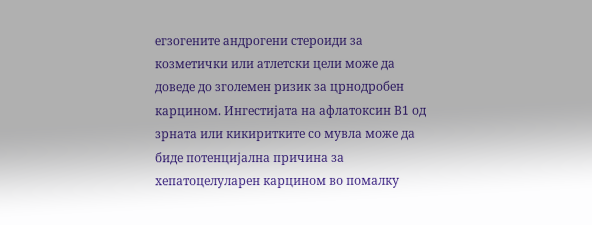егзогените андрогени стероиди за козметички или атлетски цели може да доведе до зголемен ризик за црнодробен карцином. Ингестијата на афлатоксин В1 од зрната или кикиритките со мувла може да биде потенцијална причина за хепатоцелуларен карцином во помалку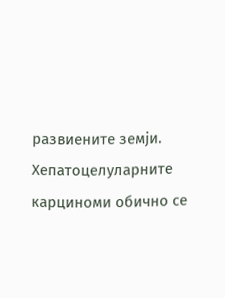развиените земји.
Хепатоцелуларните карциноми обично се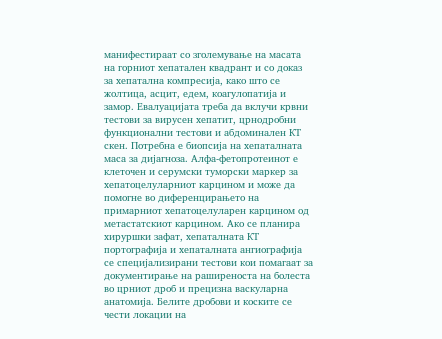манифестираат со зголемување на масата на горниот хепатален квадрант и со доказ за хепатална компресија, како што се жолтица, асцит, едем, коагулопатија и замор. Евалуацијата треба да вклучи крвни тестови за вирусен хепатит, црнодробни функционални тестови и абдоминален КТ скен. Потребна е биопсија на хепаталната маса за дијагноза. Алфа-фетопротеинот е клеточен и серумски туморски маркер за хепатоцелуларниот карцином и може да помогне во диференцирањето на примарниот хепатоцелуларен карцином од метастатскиот карцином. Ако се планира хируршки зафат, хепаталната КТ портографија и хепаталната ангиографија се специјализирани тестови кои помагаат за документирање на раширеноста на болеста во црниот дроб и прецизна васкуларна анатомија. Белите дробови и коските се чести локации на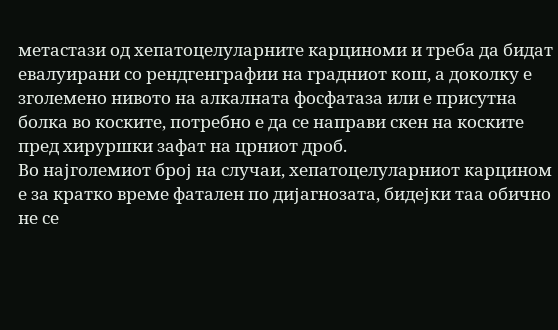метастази од хепатоцелуларните карциноми и треба да бидат евалуирани со рендгенграфии на градниот кош, а доколку е зголемено нивото на алкалната фосфатаза или е присутна болка во коските, потребно е да се направи скен на коските пред хируршки зафат на црниот дроб.
Во најголемиот број на случаи, хепатоцелуларниот карцином е за кратко време фатален по дијагнозата, бидејки таа обично не се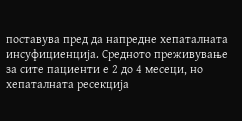поставува пред да напредне хепаталната инсуфициенција. Средното преживување за сите пациенти е 2 до 4 месеци, но хепаталната ресекција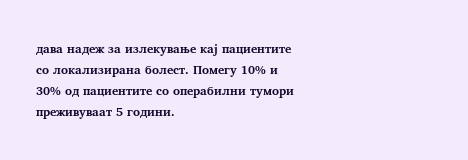дава надеж за излекување кај пациентите со локализирана болест. Помегу 10% и 30% од пациентите со операбилни тумори преживуваат 5 години.